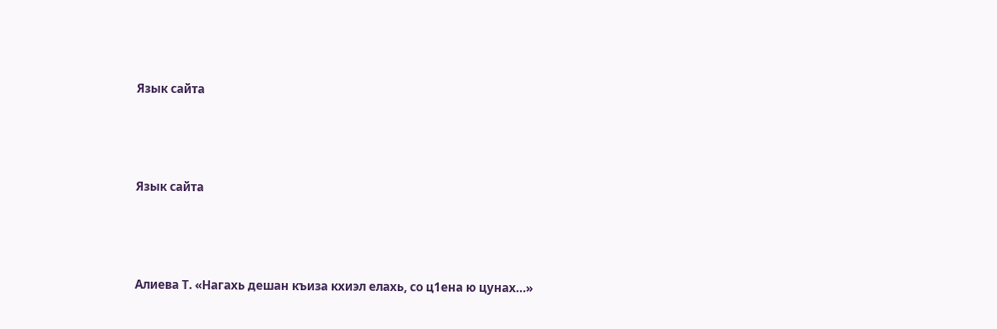Язык сайта



Язык сайта



Алиева Т. «Нагахь дешан къиза кхиэл елахь, со ц1ена ю цунах…»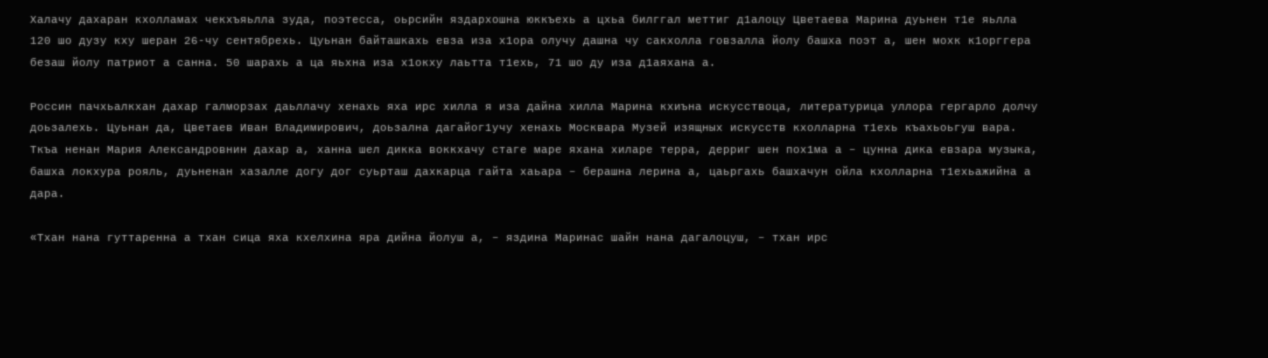Халачу дахаран кхолламах чекхъяьлла зуда, поэтесса, оьрсийн яздархошна юккъехь а цхьа билггал меттиг д1алоцу Цветаева Марина дуьнен т1е яьлла 120 шо дузу кху шеран 26-чу сентябрехь. Цуьнан байташкахь евза иза х1ора олучу дашна чу сакхолла говзалла йолу башха поэт а, шен мохк к1орггера безаш йолу патриот а санна. 50 шарахь а ца яьхна иза х1окху лаьтта т1ехь, 71 шо ду иза д1аяхана а.

Россин пачхьалкхан дахар галморзах даьллачу хенахь яха ирс хилла я иза дайна хилла Марина кхиъна искусствоца, литературица уллора гергарло долчу доьзалехь. Цуьнан да, Цветаев Иван Владимирович, доьзална дагайог1учу хенахь Москвара Музей изящных искусств кхолларна т1ехь къахьоьгуш вара. Ткъа ненан Мария Александровнин дахар а, ханна шел дикка воккхачу стаге маре яхана хиларе терра, дерриг шен пох1ма а – цунна дика евзара музыка, башха локхура рояль, дуьненан хазалле догу дог суьрташ дахкарца гайта хаьара – берашна лерина а, цаьргахь башхачун ойла кхолларна т1ехьажийна а дара.

«Тхан нана гуттаренна а тхан сица яха кхелхина яра дийна йолуш а, – яздина Маринас шайн нана дагалоцуш, – тхан ирс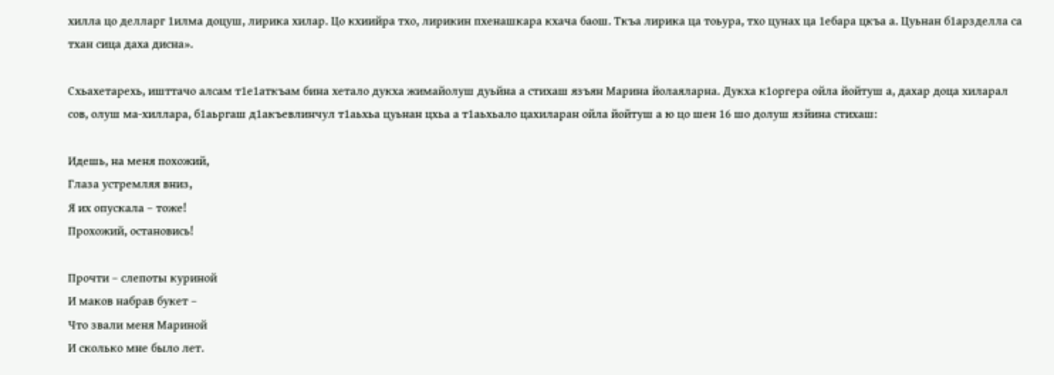хилла цо делларг 1илма доцуш, лирика хилар. Цо кхиийра тхо, лирикин пхенашкара кхача баош. Ткъа лирика ца тоьура, тхо цунах ца 1ебара цкъа а. Цуьнан б1арзделла са тхан сица даха дисна».

Схьахетарехь, ишттачо алсам т1е1аткъам бина хетало дукха жимайолуш дуьйна а стихаш язъян Марина йолаяларна. Дукха к1оргера ойла йойтуш а, дахар доца хиларал сов, олуш ма-хиллара, б1аьргаш д1акъевлинчул т1аьхьа цуьнан цхьа а т1аьхьало цахиларан ойла йойтуш а ю цо шен 16 шо долуш язйина стихаш:

Идешь, на меня похожий,
Глаза устремляя вниз,
Я их опускала – тоже!
Прохожий, остановись!

Прочти – слепоты куриной
И маков набрав букет –
Что звали меня Мариной
И сколько мне было лет.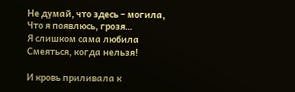Не думай, что здесь – могила,
Что я появлюсь, грозя…
Я слишком сама любила
Смеяться, когда нельзя!

И кровь приливала к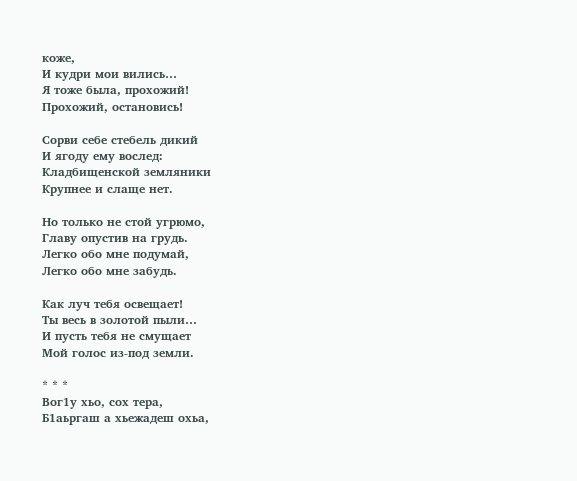коже,
И кудри мои вились…
Я тоже была, прохожий!
Прохожий, остановись!

Сорви себе стебель дикий
И ягоду ему вослед:
Кладбищенской земляники
Крупнее и слаще нет.

Но только не стой угрюмо,
Главу опустив на грудь.
Легко обо мне подумай,
Легко обо мне забудь.

Как луч тебя освещает!
Ты весь в золотой пыли…
И пусть тебя не смущает
Мой голос из-под земли.

* * *
Вог1у хьо, сох тера,
Б1аьргаш а хьежадеш охьа,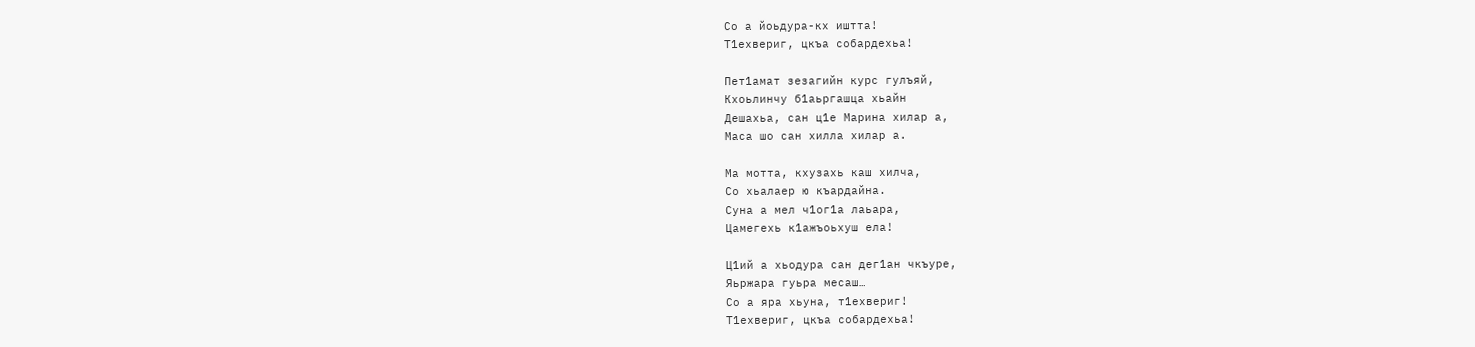Со а йоьдура-кх иштта!
Т1ехвериг, цкъа собардехьа!

Пет1амат зезагийн курс гулъяй,
Кхоьлинчу б1аьргашца хьайн
Дешахьа, сан ц1е Марина хилар а,
Маса шо сан хилла хилар а.

Ма мотта, кхузахь каш хилча,
Со хьалаер ю къардайна.
Суна а мел ч1ог1а лаьара,
Цамегехь к1ажъоьхуш ела!

Ц1ий а хьодура сан дег1ан чкъуре,
Яьржара гуьра месаш…
Со а яра хьуна, т1ехвериг!
Т1ехвериг, цкъа собардехьа!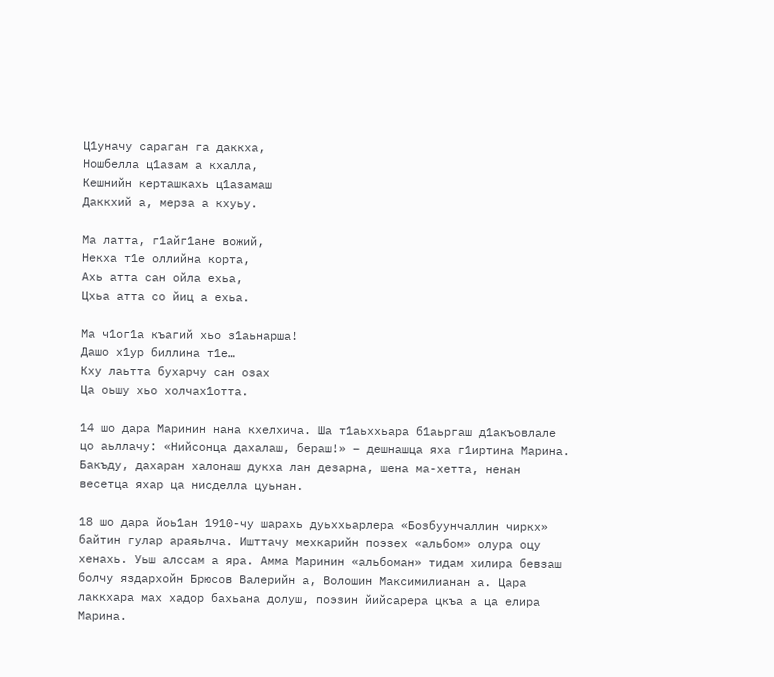Ц1уначу сараган га даккха,
Ношбелла ц1азам а кхалла,
Кешнийн керташкахь ц1азамаш
Даккхий а, мерза а кхуьу.

Ма латта, г1айг1ане вожий,
Некха т1е оллийна корта,
Ахь атта сан ойла ехьа,
Цхьа атта со йиц а ехьа.

Ма ч1ог1а къагий хьо з1аьнарша!
Дашо х1ур биллина т1е…
Кху лаьтта бухарчу сан озах
Ца оьшу хьо холчах1отта.

14 шо дара Маринин нана кхелхича. Ша т1аьххьара б1аьргаш д1акъовлале цо аьллачу: «Нийсонца дахалаш, бераш!» – дешнашца яха г1иртина Марина. Бакъду, дахаран халонаш дукха лан дезарна, шена ма-хетта, ненан весетца яхар ца нисделла цуьнан.

18 шо дара йоь1ан 1910-чу шарахь дуьххьарлера «Бозбуунчаллин чиркх» байтин гулар араяьлча. Ишттачу мехкарийн поэзех «альбом» олура оцу хенахь. Уьш алссам а яра. Амма Маринин «альбоман» тидам хилира бевзаш болчу яздархойн Брюсов Валерийн а, Волошин Максимилианан а. Цара лаккхара мах хадор бахьана долуш, поэзин йийсарера цкъа а ца елира Марина.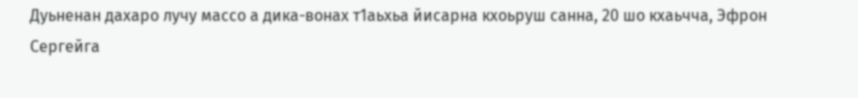Дуьненан дахаро лучу массо а дика-вонах т1аьхьа йисарна кхоьруш санна, 20 шо кхаьчча, Эфрон Сергейга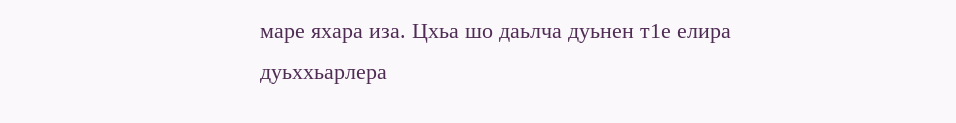маре яхара иза. Цхьа шо даьлча дуьнен т1е елира дуьххьарлера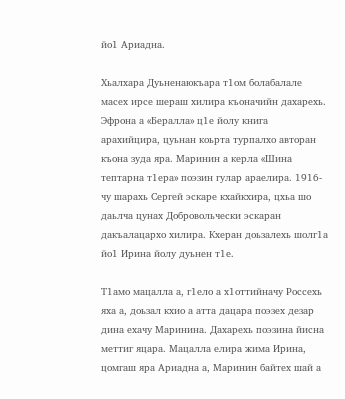йо1 Ариадна.

Хьалхара Дуьненаюкъара т1ом болабалале масех ирсе шераш хилира къоначийн дахарехь. Эфрона а «Бералла» ц1е йолу книга арахийцира, цуьнан коьрта турпалхо авторан къона зуда яра. Маринин а керла «Шина тептарна т1ера» поэзин гулар араелира. 1916-чу шарахь Сергей эскаре кхайкхира, цхьа шо даьлча цунах Добровольчески эскаран дакъалацархо хилира. Кхеран доьзалехь шолг1а йо1 Ирина йолу дуьнен т1е.

Т1амо мацалла а, г1ело а х1оттийначу Россехь яха а, доьзал кхио а атта дацара поэзех дезар дина ехачу Маринина. Дахарехь поэзина йисна меттиг яцара. Мацалла елира жима Ирина, цомгаш яра Ариадна а, Маринин байтех шай а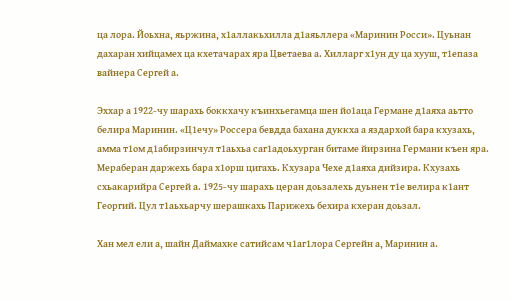ца лора. Йоьхна, яьржина, х1аллакьхилла д1аяьллера «Маринин Росси». Цуьнан дахаран хийцамех ца кхетачарах яра Цветаева а. Хилларг х1ун ду ца хууш, т1епаза вайнера Сергей а.

Эххар а 1922-чу шарахь боккхачу къинхьегамца шен йо1аца Германе д1аяха аьтто белира Маринин. «Ц1ечу» Россера бевдда бахана дуккха а яздархой бара кхузахь, амма т1ом д1абирзинчул т1аьхьа саг1адоьхурган битаме йирзина Германи къен яра. Мераберан даржехь бара х1орш цигахь. Кхузара Чехе д1аяха дийзира. Кхузахь схьакарийра Сергей а. 1925-чу шарахь церан доьзалехь дуьнен т1е велира к1ант Георгий. Цул т1аьхьарчу шерашкахь Парижехь бехира кхеран доьзал.

Хан мел ели а, шайн Даймахке сатийсам ч1аг1лора Сергейн а, Маринин а.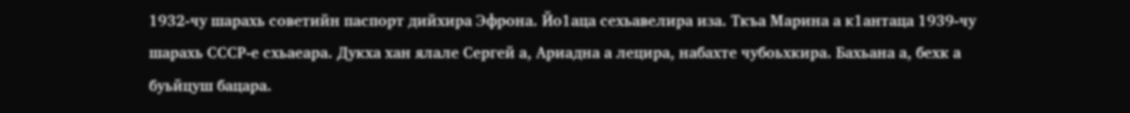1932-чу шарахь советийн паспорт дийхира Эфрона. Йо1аца сехьавелира иза. Ткъа Марина а к1антаца 1939-чу шарахь СССР-е схьаеара. Дукха хан ялале Сергей а, Ариадна а лецира, набахте чубоьхкира. Бахьана а, бехк а буьйцуш бацара.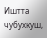Иштта чубухкуш,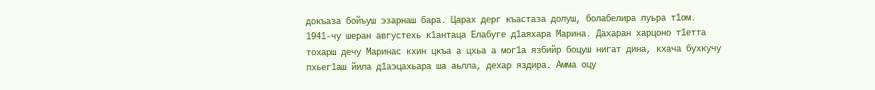докъаза бойъуш эзарнаш бара. Царах дерг къастаза долуш, болабелира луьра т1ом. 1941-чу шеран августехь к1антаца Елабуге д1аяхара Марина. Дахаран харцоно т1етта тохарш дечу Маринас кхин цкъа а цхьа а мог1а язбийр боцуш нигат дина, кхача бухкучу пхьег1аш йила д1аэцахьара ша аьлла, дехар яздира. Амма оцу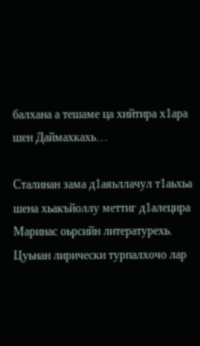балхана а тешаме ца хийтира х1ара шен Даймахкахь…

Сталинан зама д1аяьллачул т1аьхьа шена хьакъйоллу меттиг д1алецира Маринас оьрсийн литературехь. Цуьнан лирически турпалхочо лар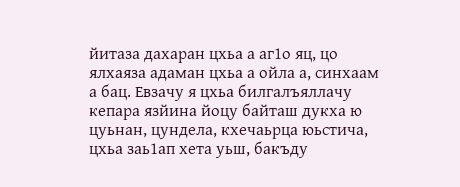йитаза дахаран цхьа а аг1о яц, цо ялхаяза адаман цхьа а ойла а, синхаам а бац. Евзачу я цхьа билгалъяллачу кепара язйина йоцу байташ дукха ю цуьнан, цундела, кхечаьрца юьстича, цхьа заь1ап хета уьш, бакъду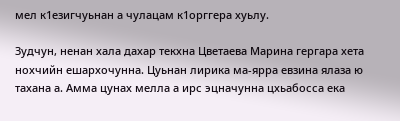мел к1езигчуьнан а чулацам к1орггера хуьлу.

Зудчун, ненан хала дахар текхна Цветаева Марина гергара хета нохчийн ешархочунна. Цуьнан лирика ма-ярра евзина ялаза ю тахана а. Амма цунах мелла а ирс эцначунна цхьабосса ека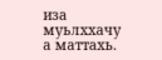иза муьлххачу а маттахь.